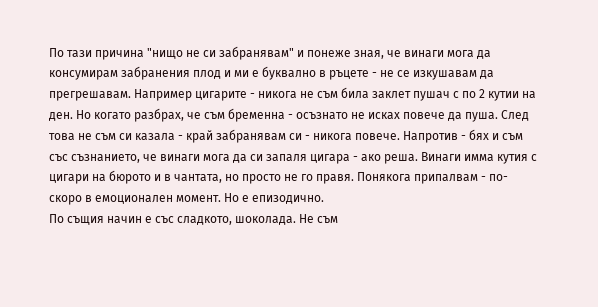По тази причина "нищо не си забранявам" и понеже зная, че винаги мога да консумирам забранения плод и ми е буквално в ръцете - не се изкушавам да прегрешавам. Например цигарите - никога не съм била заклет пушач с по 2 кутии на ден. Но когато разбрах, че съм бременна - осъзнато не исках повече да пуша. След това не съм си казала - край забранявам си - никога повече. Напротив - бях и съм със съзнанието, че винаги мога да си запаля цигара - ако реша. Винаги имма кутия с цигари на бюрото и в чантата, но просто не го правя. Понякога припалвам - по-скоро в емоционален момент. Но е епизодично.
По същия начин е със сладкото, шоколада. Не съм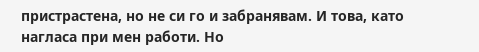пристрастена, но не си го и забранявам. И това, като нагласа при мен работи. Но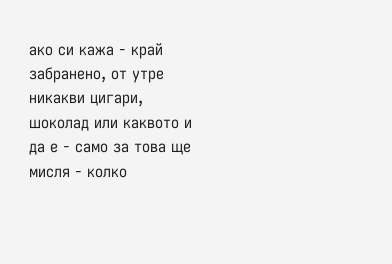ако си кажа - край забранено, от утре никакви цигари, шоколад или каквото и да е - само за това ще мисля - колко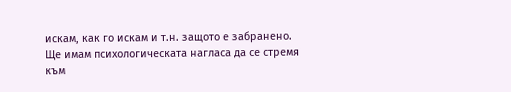искам, как го искам и т.н. защото е забранено. Ще имам психологическата нагласа да се стремя към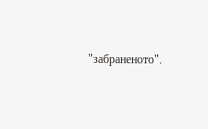"забраненото".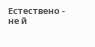Естествено - не й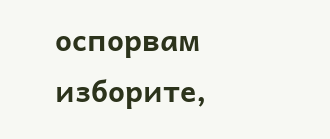оспорвам изборите,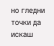но гледни точки да искаш